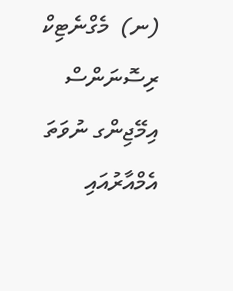(ނ)  މެގްނެޓިކް ރިސޮނަންސް އިމޭޖިންގ ނުވަތަ އެމްއާރުއައި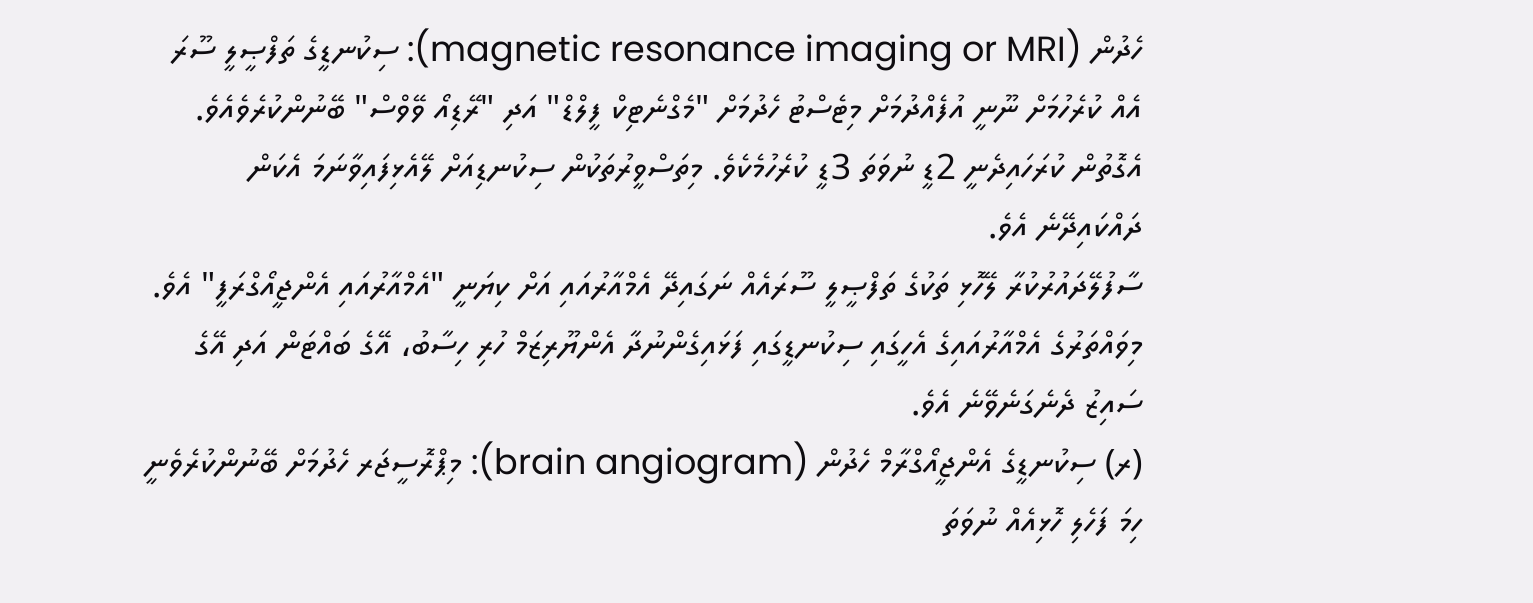ހެދުން (magnetic resonance imaging or MRI): ސިކުނޑީގެ ތަފްޞީލީ ސޫރަ އެއް ކުރެހުމަށް ނޫނީ އުފެއްދުމަށް މިޓެސްޓު ހެދުމަށް "މެގްނެޓިކް ފީލްޑް" އަދި "ރޭޑިއޯ ވޭވްސް" ބޭނުންކުރެވެއެވެ. އެގޮތުން ކުރަހައިދެނީ 2ޑީ ނުވަތަ 3ޑީ ކުރެހުމެކެވެ. މިތަސްވީރުތަކުން ސިކުނޑިއަށް ލޭއެޅިފައިވާނަމަ އެކަން ދައްކައިދޭނެ އެވެ.
ސާފުލޭދައުރުކުރާ ލޭހޮޅި ތަކުގެ ތަފްޞީލީ ސޫރައެއް ނަގައިދޭ އެމްއާރުއައި އަށް ކިޔަނީ "އެމްއާރުއައި އެންޖީއޯގްރަފީ" އެވެ. މިވައްތަރުގެ އެމްއާރުއައިގެ އެހީގައި ސިކުނޑީގައި ފަޅައިގެންނުދާ އެންޔޫރިޒަމް ހުރި ހިސާބު، އޭގެ ބައްޓަން އަދި އޭގެ ސައިޒު ދެނެގަނެވޭނެ އެވެ.
(ރ) ސިކުނޑީގެ އެންޖީއޯގްރާމް ހެދުން (brain angiogram): މިޕްރޮސީޖަރ ހެދުމަށް ބޭނުންކުރެވެނީ ހިމަ ފަހެލި ހޮޅިއެއް ނުވަތަ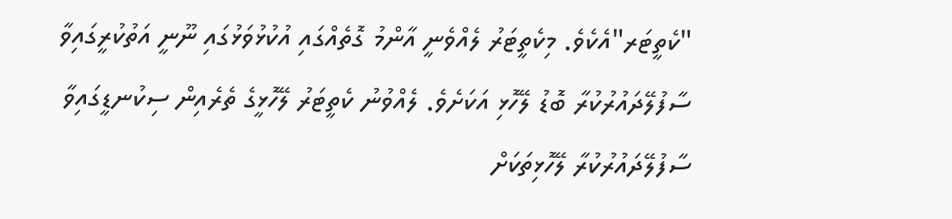"ކެތީޓަރ"އެކެވެ. މިކެތީޓަރު ލެއްވެނީ އާންމު ގޮތެއްގައި އުކުޅުވަޅުގައި ނޫނީ އަތުކުރީގައިވާ ސާފުލޭދައުރުކުރާ ބޮޑު ލޭހޮޅި އަކަށެވެ. ލެއްވުނު ކެތީޓަރު ލޭހޮޅީގެ ތެރެއިން ސިކުނޑީގައިވާ ސާފުލޭދައުރުކުރާ ލޭހޮޅިތަކަށް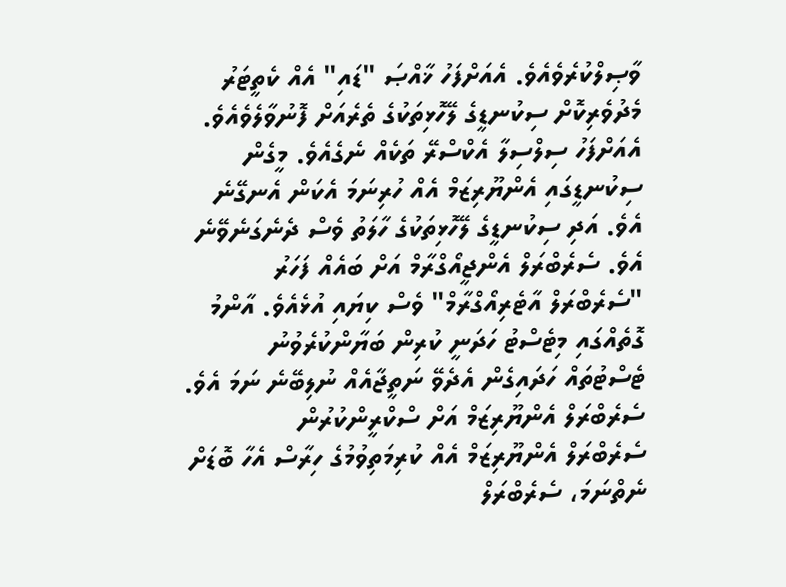ވާޞިލްކުރެވެއެވެ. އެއަށްފަހު ޚާއްޞަ "ޑައި" އެއް ކެތީޓަރު މެދުވެރިކޮށް ސިކުނޑީގެ ލޭހޮޅިތަކުގެ ތެރެއަށް ފޮނުވާލެވެއެވެ. އެއަށްފަހު ސިލްސިލާ އެކްސްރޭ ތަކެއް ނެގެއެވެ. މީގެން ސިކުނޑީގައި އެންޔޫރިޒަމް އެއް ހުރިނަމަ އެކަން އެނގޭނެ އެވެ. އަދި ސިކުނޑީގެ ލޭހޮޅިތަކުގެ ހާލަތު ވެސް ދެނެގަނެވޭނެ އެވެ. ސެރެބްރަލް އެންޖީއޯގްރާމް އަށް ބައެއް ފަހަރު "ސެރެބްރަލް އާޓެރިއޯގްރާމް" ވެސް ކިޔައި އުޅެއެވެ. އާންމު ގޮތެއްގައި މިޓެސްޓު ހަދަނީ ކުރިން ބަޔާންކުރެވުނު ޓެސްޓުތައް ހަދައިގެން އެދެވޭ ނަތީޖާއެއް ނުލިބޭނެ ނަމަ އެވެ.
ސެރެބްރަލް އެންޔޫރިޒަމް އަށް ސްކްރީންކުރުން
ސެރެބްރަލް އެންޔޫރިޒަމް އެއް ކުރިމަތިވުމުގެ ހިރާސް އެހާ ބޮޑަށް ނެތްނަމަ، ސެރެބްރަލް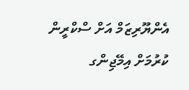އެންޔޫރިޒަމް އަށް ސްކްރީން ކުރުމަށް އިމޭޖިންގ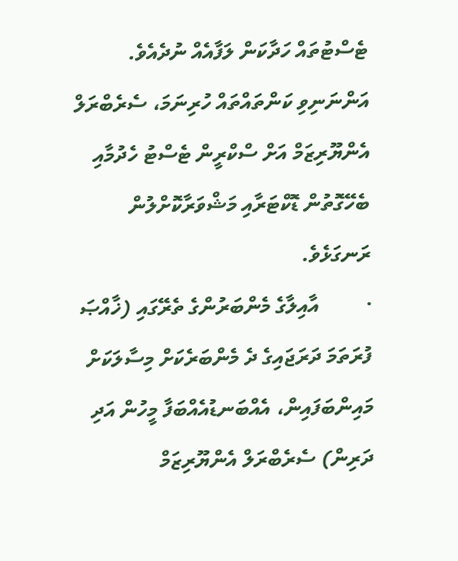ޓެސްޓުތައް ހަދާކަން ލަފާއެއް ނުދެއެވެ. އަންނަނިވި ކަންތައްތައް ހުރިނަމަ، ސެރެބްރަލް އެންޔޫރިޒަމް އަށް ސްކްރީން ޓެސްޓު ހެދުމާއި ބެހޭގޮތުން ޑޮކްޓަރާއި މަޝްވަރާކޮށްލުން ރަނގަޅެވެ.
·         އާއިލާގެ މެންބަރުންގެ ތެރޭގައި (ޚާއްޞަ ފުރަތަމަ ދަރަޖައިގެ ދެ މެންބަރެކަށް މިސާލަކަށް މައިންބަފައިން، އެއްބަނޑުއެއްބަފާ މީހުން އަދި ދަރިން) ސެރެބްރަލް އެންޔޫރިޒަމް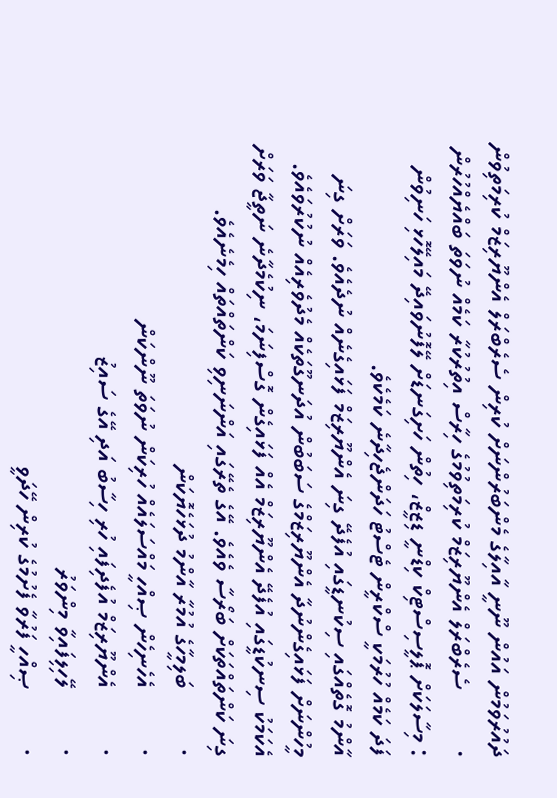ދައުރުވަމުން އައުން ނޫނީ އާއިލާގެ މެންބަރުންނަށް ކުރިން ސެރެބްރަލް އެންޔޫރިޒަމް ކުރިމަތިވުން
·         ސެރެބްރަލް އެންޔޫރިޒަމް ކުރިމަތިވުމުގެ ހިރާސް އިތުރުކުރާ ކަމެއް ނުވަތަ ބައްޔެއްހުރުން : މިސާލަކަށް ޕޮލީސިސްޓިކް ކިޑްނީ ޑިޒީޒް، ހިތުން ހަށިގަނޑަށް ލޭފޮނުވައިދޭ މައިލޭހޮޅި ހަނިވުން ފަދަ ކަމެއް ހުރުމަކީ ސްކްރީން ޓެސްޓު ހަދަންޖެހިދާނެ ކަމެކެވެ.
އާންމު ގޮތެއްގައި ސިކުނޑީގައި އުފެދޭ ގިނަ އެންޔޫރިޒަމް ފަޅައިގެނެއް ނުދެއެވެ. ވަރަށް ގިނަ މީހުންނަށް ފަޅައިގެންނުދާ އެންޔޫރިޒަމްގެ ސަބަބުން އުދަނގޫތަކެއް މެދުވެރިއެއް ނުކުރުވައެވެ. އެކަމަކު ސިނކުޑީގައި އުފެދޭ އެންޔޫރިޒަމް އެއް ފަޅައިގެން ގޮސްފިނަމަ، ނިކުމެދާނެ ނަތީޖާ ވަރަށް ގިނަ ކަންތައްތަކަށް ބަރޯސާ ވެއެވެ. އޭގެ ތެރޭގައި އަންނަނިވި ކަންތައްތައް ހިމެނެއެވެ.
·         ބަލިމީހާގެ އުމުރާ އާންމު ދުޅަހެޔޮކަން
·         އެހެނިހެން ޞިއްހީ މައްސަލައެއް ހުރިކަން ނުވަތަ ނޫންކަން
·         އެންޔޫރިޒަމް އުފެދިފައި ހުރި ހިސާބު އަދި އޭގެ ސައިޒު
·         ލޭހިލިފައިވާ މިންވަރު
·         ޞިއްހީ ފަރުވާ ފެށުމުގެ ކުރިން ހޭދަވީ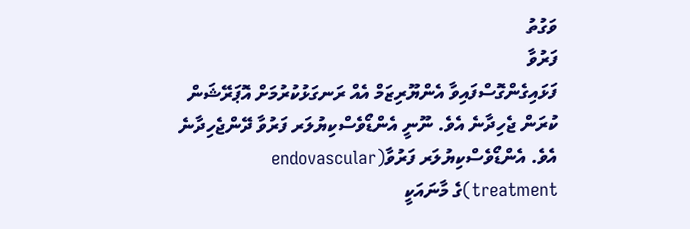ވަގުތު
ފަރުވާ
ފަޅައިގެންގޮސްފައިވާ އެންޔޫރިޒަމް އެއް ރަނގަޅުކުރުމަށް އޮޕަރޭޝަން ކުރަން ޖެހިދާނެ އެވެ. ނޫނީ އެންޑޯވެސްކިޔުލަރ ފަރުވާ ދޭންޖެހިދާނެ އެވެ. އެންޑޯވެސްކިޔުލަރ ފަރުވާ(endovascular treatment)ގެ މާނައަކީ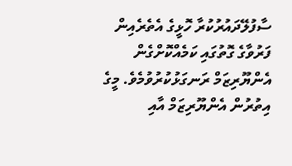ސާފުލޭދައުރުކުރާ ހޮޅީގެ އެތެރެއިން ފަރުވާގެ ގޮތުގައި ކަމެއްކޮށްގެން އެންޔޫރިޒަމް ރަނގަޅުކުރުވުމެވެ. މީގެ އިތުރުން އެންޔޫރިޒަމް އާއި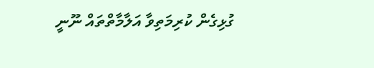ގުޅިގެން ކުރިމަތިވާ އަލާމާތްތައް ނޫނީ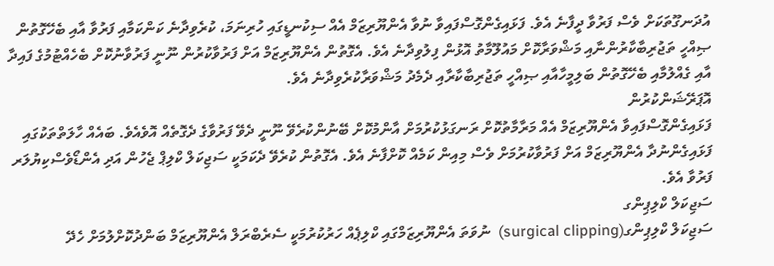އުދަނގޫތަކަށް ވެސް ފަރުވާ ދީފާނެ އެވެ. ފަޅައިގެންގޮސްފައިވާ ނުވާ އެންޔޫރިޒަމް އެއް ސިކުނޑީގައި ހުރިނަމަ، ކުރެވިދާނެ ކަންކަމާއި ފަރުވާ އާއި ބެހޭގޮތުން ޞިއްހީ ތަޖުރިބާކާރުންނާއި މަޝްވަރާކޮށް މައުލޫމާތު އޮޅުން ފިލުވިދާނެ އެވެ. އެގޮތުން އެންޔޫރިޒަމް އަށް ފަރުވާކުރުން ނޫނީ ފަރުވާނުކޮށް ބެހެއްޓުމުގެ ފައިދާ އާއި ގެއްލުމާއި ބެހޭގޮތުން ބަލިމީހާއާއި ޞިއްހީ ތަޖުރިބާކާރާއި ދެމެދު މަޝްވަރާކުރެވިދާނެ އެވެ.
އޮޕަރޭޝަންކުރުން
ފަޅައިގެންގޮސްފައިވާ އެންޔޫރިޒަމް އެއް މަރާމާތުކޮށް ރަނގަޅުކުރުމަށް އާންމުކޮށް ބޭނުންކުރެވޭ ނޫނީ ދެވޭ ފަރުވާގެ ދެގޮތެއް އޮވެއެވެ. ބައެއް ހާލަތްތަކުގައި ފަޅައިގެންނުދާ އެންޔޫރިޒަމް އަށް ފަރުވާކުރުމަށް ވެސް މިއިން ކަމެއް ކޮށްފާނެ އެވެ. އެގޮތުން ކުރެވޭ ދެކަމަކީ ސަޖިކަލް ކްލިޕް ޖެހުން އަދި އެންޑޯވެސްކިޔުލަރ ފަރުވާ އެވެ.
ސަޖިކަލް ކްލިޕިންގ
ސަޖިކަލް ކްލިޕިންގ(surgical clipping)  ނުވަތަ އެންޔޫރިޒަމްގައި ކްލިޕެއް ހަރުކުރުމަކީ ސެރެބްރަލް އެންޔޫރިޒަމް ބަންދުކޮށްލުމަށް ހެދޭ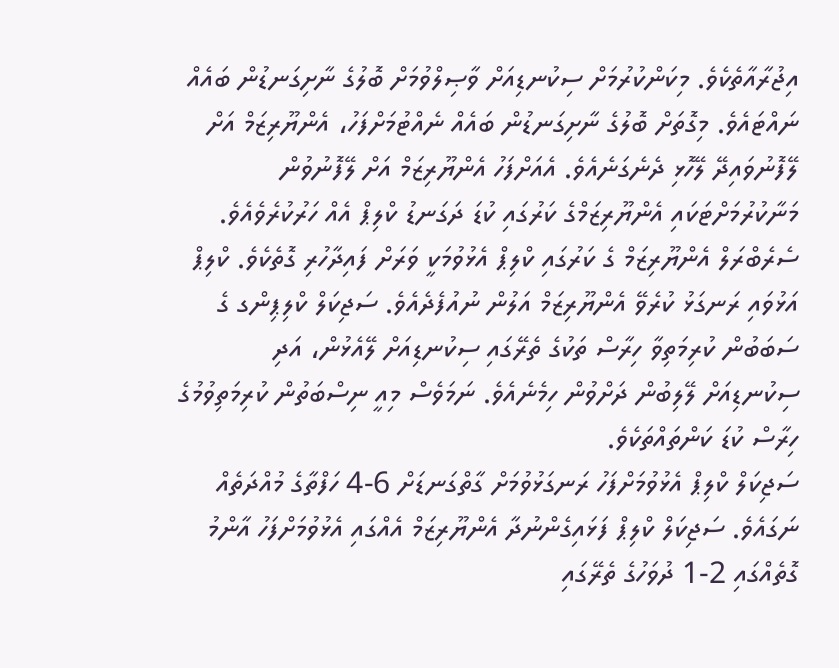އިޖުރާއާތެކެވެ. މިކަންކުރުމަށް ސިކުނޑިއަށް ވާޞިލްވުމަށް ބޮލުގެ ނާށިގަނޑުން ބައެއް ނައްޓައެވެ. މިގޮތަށް ބޮލުގެ ނާށިގަނޑުން ބައެއް ނެއްޓުމަށްފަހު، އެންޔޫރިޒަމް އަށް ލޭފޮނުވައިދޭ ލޭހޮޅި ދެނެގަނެއެވެ. އެއަށްފަހު އެންޔޫރިޒަމް އަށް ލޭފޮނުވުން މަނާކުރުމަށްޓަކައި އެންޔޫރިޒަމްގެ ކަރުގައި ކުޑަ ދަގަނޑު ކްލިޕް އެއް ހަރުކުރެވެއެވެ.
ސެރެބްރަލް އެންޔޫރިޒަމް ގެ ކަރުގައި ކްލިޕް އެޅުވުމަކީ ވަރަށް ފައިދާހުރި ގޮތެކެވެ. ކްލިޕް އަޅުވައި ރަނގަޅު ކުރެވޭ އެންޔޫރިޒަމް އަލުން ނުއުފެދެއެވެ. ސަޖިކަލް ކްލިޕިންގ ގެ ސަބަބުން ކުރިމަތިވާ ހިރާސް ތަކުގެ ތެރޭގައި ސިކުނޑިއަށް ލޭއެޅުން، އަދި ސިކުނޑިއަށް ލޭލިބުން ދަށްވުން ހިމެނެއެވެ. ނަމަވެސް މިއީ ނިސްބަތުން ކުރިމަތިވުމުގެ ހިރާސް ކުޑަ ކަންތައްތަކެވެ.
ސަޖިކަލް ކްލިޕް އެޅުވުމަށްފަހު ރަނގަޅުވުމަށް ގާތްގަނޑަށް 6-4 ހަފްތާގެ މުއްދަތެއް ނަގައެވެ. ސަޖިކަލް ކްލިޕް ފަޅައިގެންނުދާ އެންޔޫރިޒަމް އެއްގައި އެޅުވުމަށްފަހު އާންމު ގޮތެއްގައި 2-1 ދުވަހުގެ ތެރޭގައި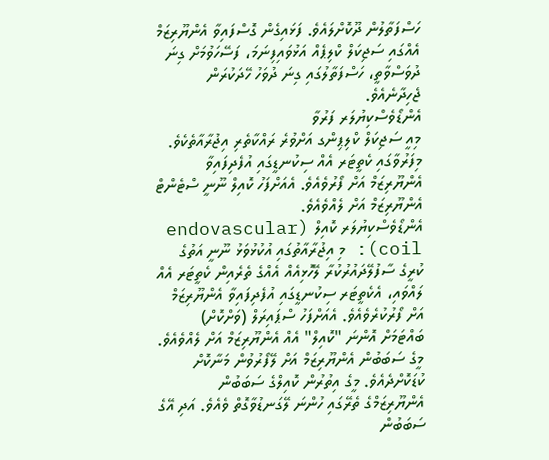ހަސްފަތާލުން ދޫކޮށްލައެވެ. ފަޅައިގެން ގޮސްފައިވާ އެންޔޫރިޒަމް އެއްގައި ސަޖިކަލް ކްލިޕެއް އަޅުވައިފިނަމަ، ފަސޭހަވުމަށް ގިނަ ދުވަސްވާތީ، ހަސްފަތާލުގައި ގިނަ ދުވަހު ހޭދަކުރަން ޖެހިދާނެއެވެ.
އެންޑޯވެސްކިޔުލަރ ފަރުވާ
މިއީ ސަޖިކަލް ކްލިޕިންގ އަށްވުރެ ރައްކާތެރި އިޖުރާއާތެކެވެ. މިފަރުވާގައި ކެތީޓަރ އެއް ސިކުނޑީގައި އުފެދިފައިވާ އެންޔޫރިޒަމް އަށް ފޯރުވެއެވެ. އެއަށްފަހު ކޮއިލް ނޫނީ ސްޓެންޓް އެންޔޫރިޒަމް އަށް ލެއްވެއެވެ.
އެންޑޯވެސްކިޔުލަރ ކޮއިލް (endovascular coil): މި އިޖުރާއާތުގައި އުކުޅުވަޅު ނޫނީ އަތުގެ ކުރީގެ ސާފުލޭދައުރުކުރާ ލޭހޮޅިއެއް އެއްގެ ތެރެއިން ކެތީޓަރ އެއް ލައްވައި، އެކެތީޓަރ ސިކުނޑީގައި އުފެދިފައިވާ އެންޔޫރިޒަމް އަށް ފޯރުކުރެވެއެވެ. އެއަށްފަހު ސްޕައިރަލް (ވަށްކޮށް) ބައްޓަމަށް އޮންނަ "ކޮއިލް" އެއް އެންޔޫރިޒަމް އަށް ލެއްވެއެވެ. މީގެ ސަބަބުން އެންޔޫރިޒަމް އަށް ލޭފޯރުވުން މަނާކޮށް ކުޑަކޮށްދެއެވެ. މީގެ އިތުރުން ކޮއިލްގެ ސަބަބުން އެންޔޫރިޒަމްގެ ތެރޭގައި ހުންނަ ލޭގަނޑުވާގޮތް ވެއެވެ. އަދި އޭގެ ސަބަބުން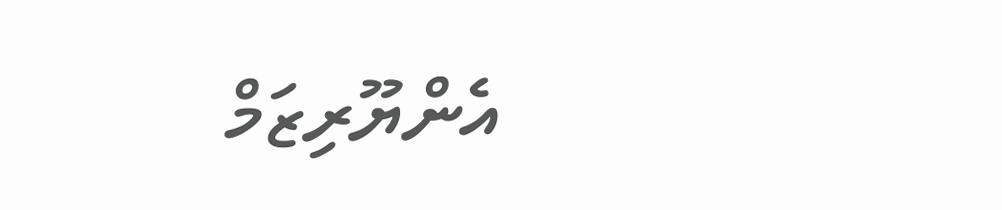އެންޔޫރިޒަމް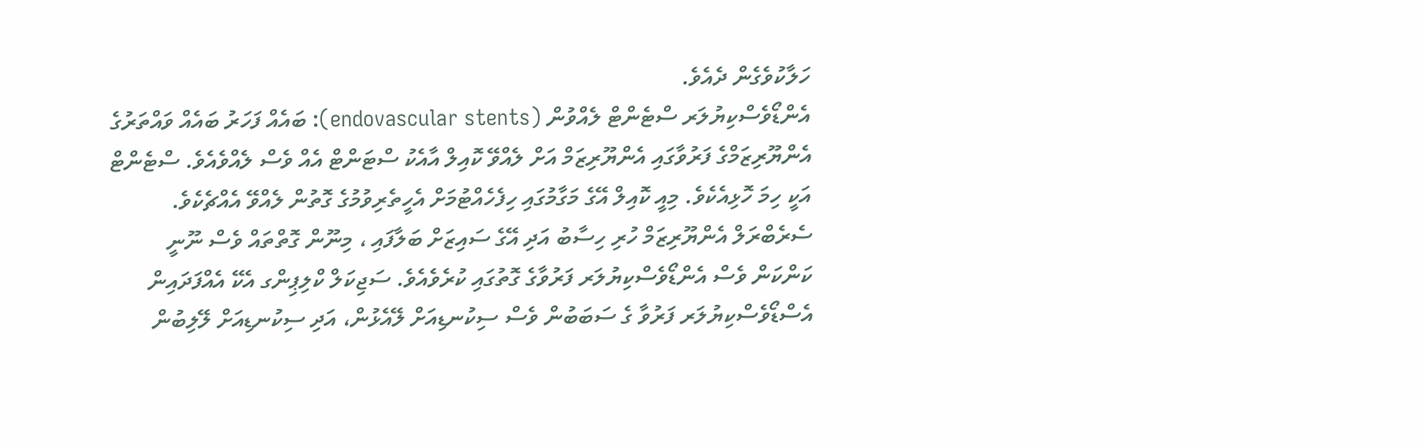ހަލާކުވެގެން ދެއެވެ.
އެންޑޯވެސްކިޔުލަރ ސްޓެންޓް ލެއްވުން (endovascular stents): ބައެއް ފަހަރު ބައެއް ވައްތަރުގެ އެންޔޫރިޒަމްގެ ފަރުވާގައި އެންޔޫރިޒަމް އަށް ލެއްވޭ ކޮއިލް އާއެކު ސްޓަންޓް އެއް ވެސް ލެއްވެއެވެ. ސްޓެންޓް އަކީ ހިމަ ހޮޅިއެކެވެ. މިއީ ކޮއިލް އޭގެ މަގާމުގައި ހިފެހެއްޓުމަށް އެހީތެރިވުމުގެ ގޮތުން ލެއްވޭ އެއްޗެކެވެ.
ސެރެބްރަލް އެންޔޫރިޒަމް ހުރި ހިސާބު އަދި އޭގެ ސައިޒަށް ބަލާފައި ، މިނޫން ގޮތްތައް ވެސް ނޫނީ ކަންކަން ވެސް އެންޑޯވެސްކިޔުލަރ ފަރުވާގެ ގޮތުގައި ކުރެވެއެވެ. ސަޖިކަލް ކްލިޕިންގ އެކޭ އެއްފަދައިން އެސްޑޯވެސްކިޔުލަރ ފަރުވާ ގެ ސަބަބުން ވެސް ސިކުނޑިއަށް ލޭއެޅުން، އަދި ސިކުނޑިއަށް ލޭލިބުން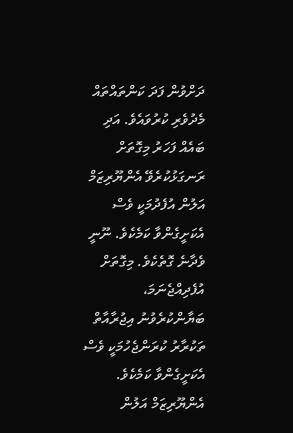ދަށްވުން ފަދަ ކަންތައްތައް މެދުވެރި ކުރުވައެވެ. އަދި ބައެއް ފަހަރު މިގޮތަށް ރަނގަޅުކުރެވޭ އެންޔޫރިޒަމް އަލުން އުފެދުމަކީ ވެސް އެކަށީގެންވާ ކަމެކެވެ. ނޫނީ ވެދާނެ ގޮތެކެވެ. މިގޮތަށް އުފެދިއްޖެނަމަ، ބަޔާންކުރެވުނު އިޖުރާއާތް ތަކުރާރު ކުރަންޖެހުމަކީ ވެސް އެކަށީގެންވާ ކަމެކެވެ. އެންޔޫރިޒަމް އަލުން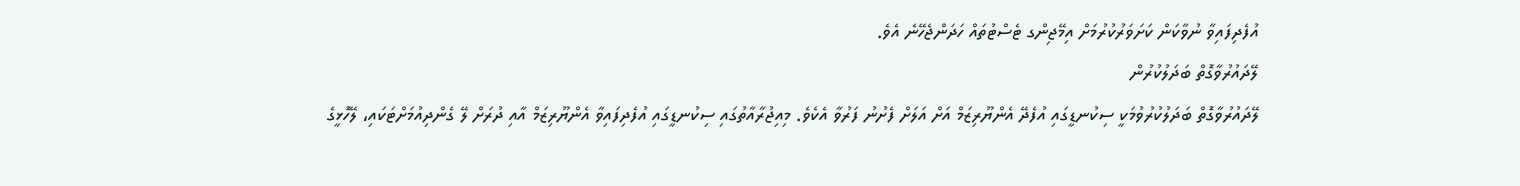އުފެދިފައިވާ ނުވާކަން ކަށަވަރުކުރުމަށް އިމޭޖިންގ ޓެސްޓުތައް ހަދަންޖެހޭނެ އެވެ.
ލޭދައުރުވާގޮތް ބަދަލުކުރުން
ލޭދައުރުވާގޮތް ބަދަލުކުރުވުމަކީ ސިކުނޑީގައި އުފެދޭ އެންޔޫރިޒަމް އަށް އަލަށް ފެށުނު ފަރުވާ އެކެވެ. މިއިޖުރާއާތުގައި ސިކުނޑީގައި އުފެދިފައިވާ އެންޔޫރިޒަމް އާއި ދުރަށް ލޭ ގެންދިއުމަށްޓަކައި، ލޭހޮޅީގެ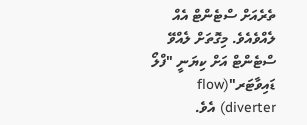ތެރެއަށް ސްޓެންޓް އެއް ލެއްވެއެވެ. މިގޮތަށް ލެއްވޭ ސްޓެންޓް އަށް ކިޔަނީ "ފްލޯ ޑައިވާޓަރ"(flow diverter) އެވެ.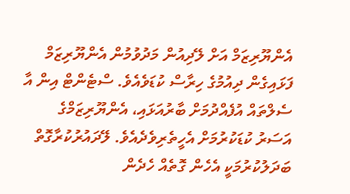އެންޔޫރިޒަމް އަށް ލޭދިއުން މަދުވުމުން އެންޔޫރިޒަމް ފަޅައިގެން ދިއުމުގެ ހިރާސް ކުޑަވެއެވެ. ސްޓެންޓް އިން އާ ސެލްތައް އުފެއްދުމަށް ބާރުއަޅައި، އެންޔޫރިޒަމްގެ އަސަރު ކުޑަކުރުމަށް އެހީތެރިވެދެއެވެ. ލޭދައުރުކުރާގޮތް ބަދަލުކުރުމަކީ އެހެން ގޮތެއް ހެދެން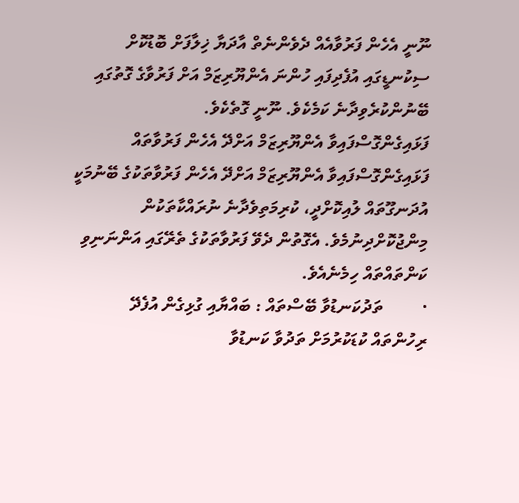ނޫނީ އެހެން ފަރުވާއެއް ދެވެންނެތް އާދަޔާ ޚިލާފަށް ބޮޑުކޮށް ސިކުނޑީގައި އުފެދިފައި ހުންނަ އެންޔޫރިޒަމް އަށް ފަރުވާގެ ގޮތުގައި ބޭނުންކުރެވިދާނެ ކަމެކެވެ. ނޫނީ ގޮތެކެވެ.
ފަޅައިގެންގޮސްފައިވާ އެންޔޫރިޒަމް އަށްދޭ އެހެން ފަރުވާތައް
ފަޅައިގެންގޮސްފައިވާ އެންޔޫރިޒަމް އަށްދޭ އެހެން ފަރުވާތަކުގެ ބޭނުމަކީ އުދަނގޫތައް ލުއިކޮށްދީ، ކުރިމަތިވެދާނެ ނުރައްކާތަކުން މިންޖުކޮށްދިނުމެވެ. އެގޮތުން ދެވޭ ފަރުވާތަކުގެ ތެރޭގައި އަންނަނިވި ކަންތައްތައް ހިމެނެއެވެ.
·         ތަދުކަނޑުވާ ބޭސްތައް : ބައްޔާއި ގުޅިގެން އުފެދޭ ރިހުންތައް ކުޑަކުރުމަށް ތަދުވާ ކަނޑުވާ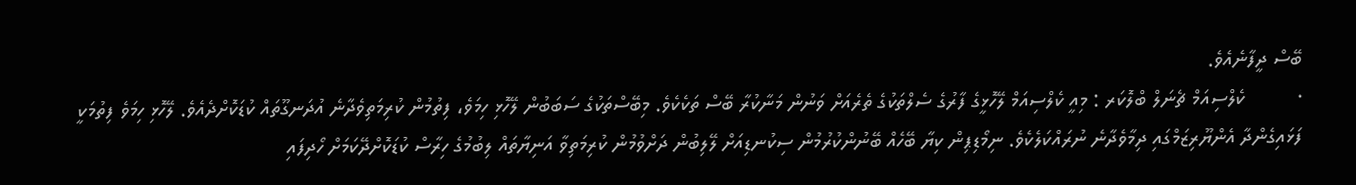ބޭސް ދީފާނެއެވެ.
·         ކެލްސިއަމް ޗެނަލް ބްލޮކަރ : މިއީ ކެލްސިއަމް ލޭހޮޅީގެ ފާރުގެ ސެލްތަކުގެ ތެރެއަށް ވަނުން މަނާކުރާ ބޭސް ތަކެކެވެ. މިބޭސްތަކުގެ ސަބަބުން ލޭހޮޅި ހިމަވެ، ފިތުމުން ކުރިމަތިވެދާނެ އުދަނގޫތައް ކުޑަކޮށްދެއެވެ. ލޭހޮޅި ހިމަވެ ފިތުމަކީ ފަޅައިގެންދާ އެންޔޫރިޒަމްގައި ދިމާވެދާނެ ނުރައްކަލެކެވެ. ނިމޯޑިޕިން ކިޔާ ބޭހެއް ބޭނުންކުރުމުން ސިކުނޑިއަށް ލޭލިބުން ދަށްވުމުން ކުރިމަތިވާ އަނިޔާތައް ލިބުމުގެ ހިރާސް ކުޑަކޮށްދޭކަމަށް ހޯދިފައި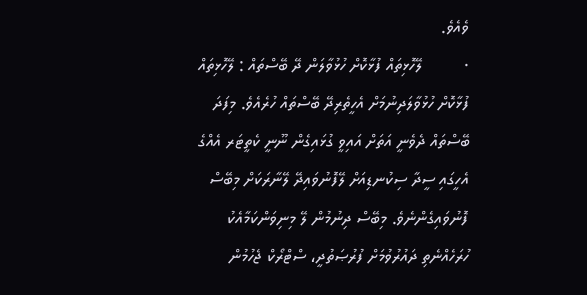ވެއެވެ.
·         ލޭހޮޅިތައް ފުޅާކޮށް ހުޅުވާލަން ދޭ ބޭސްތައް : ލޭހޮޅިތައް ފުޅާކޮށް ހުޅުވާލަދިނުމަށް އެހީތެރިދޭ ބޭސްތައް ހުރެއެވެ. މިފަދަ ބޭސްތައް ދެވެނީ އަތަށް އައިވީ ގުޅައިގެން ނޫނީ ކެތީޓަރ އެއްގެ އެހީގައި ސީދާ ސިކުނޑިއަށް ލޭފޮނުވައިދޭ ލޭނާރަކަށް މިބޭސް ފޮނުވައިގެންނެވެ. މިބޭސް ދިނުމުން ލޭ މިނިވަންކަމާއެކު ހުރަހެއްނެތި ދައުރުވުމަށް ފުރުޞަތުދީ، ސްޓްރޯކް ޖެހުމުން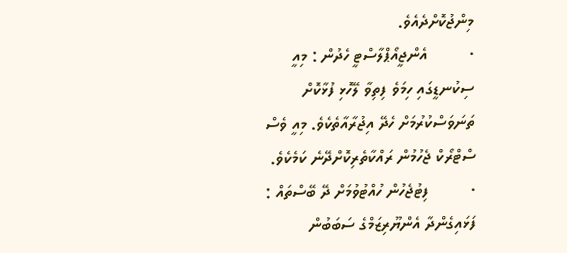މިންޖުކޮށްދެއެވެ.
·         އެންޖީއޯޕްލާސްޓީ ހެދުން : މިއީ ސިކުނޑީގައި ހިމަވެ ފިތިވާ ލޭހޮޅި ފުޅާކޮށް ތަނަވަސްކުރުމަށް ހެދޭ އިޖުރާއާތެކެވެ. މިއީ ވެސް ސްޓްރޯކް ޖެހުމުން ރައްކާތެރިކޮށްދޭނެ ކަމެކެވެ.
·         ފިޓުޖެހުން ހުއްޓުވުމަށް ދޭ ބޭސްތައް : ފަޅައިގެންދާ އެންޔޫރިޒަމްގެ ސަބަބުން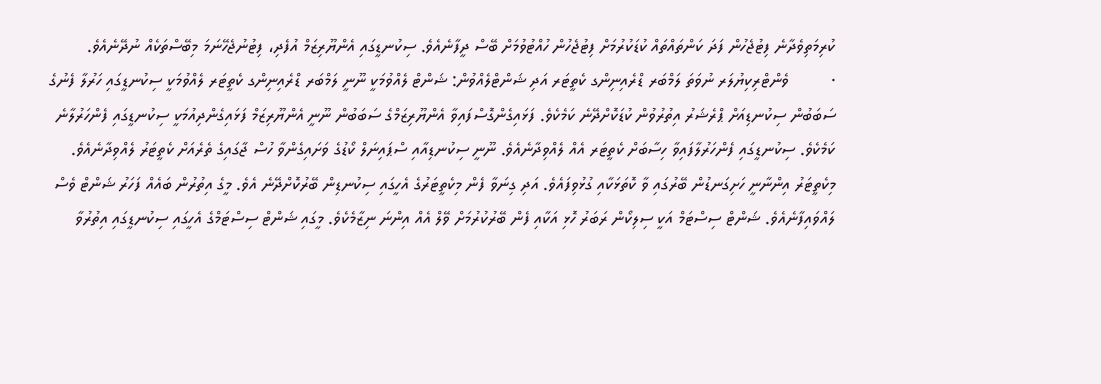ކުރިމަތިވެދާނެ ފިޓުޖެހުން ފަދަ ކަންތައްތައް ކުޑަކުރުމަށް ފިޓުޖެހުން ހުއްޓުވުމަށް ބޭސް ދީފާނެއެވެ. ސިކުނޑީގައި އެންޔޫރިޒަމް އުފެދި، ފިޓުނުޖެހޭނަމަ މިބޭސްތަކެއް ނުދޭނެއެވެ.
·         ވެންޓްރިކިޔުލަރ ނުވަތަ ލަމްބަރ ޑްރެއިނިންގ ކެތީޓަރ އަދި ޝަންޓްލެއްވުން: ޝަންޓް ލެއްވުމަކީ ނޫނީ ލަމްބަރ ޑްރެއިނިންގ ކެތީޓަރ ލެއްވުމަކީ ސިކުނޑީގައި ހަރުލާ ފެނުގެ ސަބަބުން ސިކުނޑިއަށް ޕްރެޝަރު އިތުރުވުން ކުޑަކޮށްދޭނެ ކަމެކެވެ. ފަޅައިގެންގޮސްފައިވާ އެންޔޫރިޒަމްގެ ސަބަބުން ނޫނީ އެންޔޫރިޒަމް ފަޅައިގެންދިއުމަކީ ސިކުނޑީގައި ފެންހަރުލާނެ ކަމެކެވެ. ސިކުނޑީގައި ފެންހަރުލާފައިވާ ހިސާބަށް ކެތީޓަރ އެއް ލެއްވިދާނެއެވެ. ނޫނީ ސިކުނޑިއާއި ސްޕައިނަލް ކޯޑުގެ ވަށައިގެންވާ ހުސް ޖާގައިގެ ތެރެއަށް ކެތީޓަރު ލެއްވިދާނެއެވެ. މިކެތީޓަރު އިންނާނީ ހަށިގަނޑުން ބޭރުގައި ވާ ކޮތަޅަކާއި ގުޅުވިފައެވެ. އަދި ގިނަވާ ފެން މިކެތީޓަރުގެ އެހީގައި ސިކުނޑިން ބޭރުކޮށްދޭނެ އެވެ. މީގެ އިތުރުން ބައެއް ފަހަރު ޝަންޓް ވެސް ލައްވައިފާނެއެވެ. ޝަންޓް ސިސްޓަމް އަކީ ސިލިކޯން ރަބަރު ހޮޅި އަކާއި ފެން ބޭރުކުރުމަށް ވޭލް އެއް އިންނަ ނިޒާމެކެވެ. މީގައި ޝަންޓް ސިސްޓަމްގެ އެހީގައި ސިކުނޑީގައި އިތުރުވާ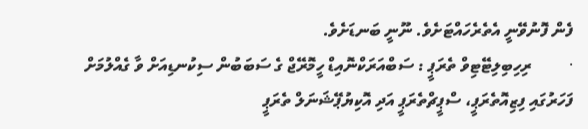ފެން ފޮނުވޭނީ އެތެރެހައްޓަށެވެ. ނޫނީ ބަނޑަށެވެ.
·         ރިހިބިލިޓޭޓިވް ތެރަޕީ : ސަބްއަރަކްނޮއިޑް ހީމޮރޭޖް ގެ ސަބަބުން ސިކުނޑިއަށް ވާ ގެއްލުމަށް ފަހަރުގައި ފިޒިއޮތެރަޕީ، ސްޕީޗްތެރަޕީ އަދި އޮކިޔުޕޭޝަނަލް ތެރަޕީ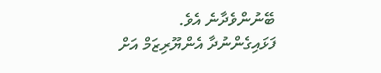ބޭނުންވެދާނެ އެވެ.
ފަޅައިގެންނުދާ އެންޔޫރިޒަމް އަށް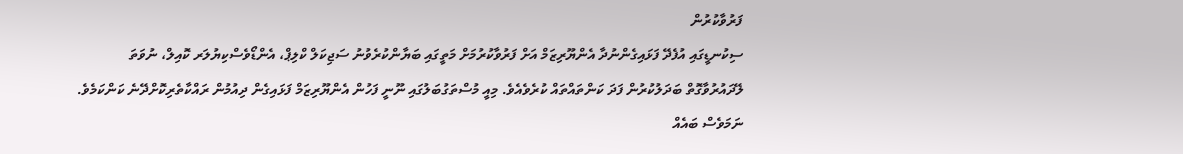ފަރުވާކުރުން
ސިކުނޑީގައި އުފެދޭ ފަޅައިގެންނުދާ އެންޔޫރިޒަމް އަށް ފަރުވާކުރުމަށް މަތީގައި ބަޔާންކުރެވުނު ސަޖިކަލް ކްލިޕް، އެންޑޯވެސްކިޔުލަރ ކޮއިލް، ނުވަތަ ލޭދައުރުވާގޮތް ބަދަލުކުރުން ފަދަ ކަންތައްތައް ކުރެވެއެވެ. މިއީ މުސްތަގުބަލުގައި ނޫނީ ފަހުން އެންޔޫރިޒަމް ފަޅައިގެން ދިއުމުން ރައްކާތެރިކޮށްދޭނެ ކަންކަމެވެ. ނަމަވެސް ބައެއް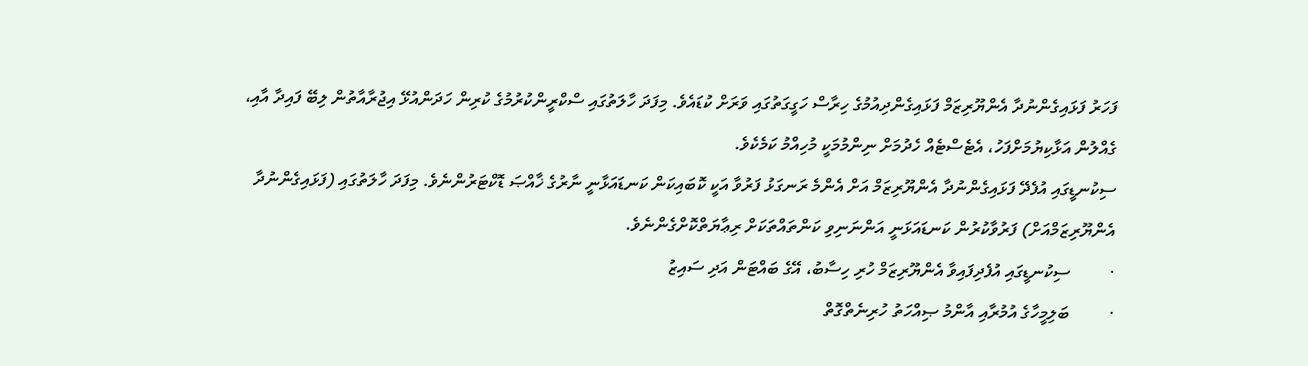ފަހަރު ފަޅައިގެންނުދާ އެންޔޫރިޒަމް ފަޅައިގެންދިއުމުގެ ހިރާސް ހަގީގަތުގައި ވަރަށް ކުޑައެވެ. މިފަދަ ހާލަތުގައި ސްކްރީންކުރުމުގެ ކުރިން ހަދަންއުޅޭ އިޖުރާއާތުން ލިބޭ ފައިދާ އާއި، ގެއްލުން އަޅާކިޔުމަށްފަހު، އެޓެސްޓެއް ހެދުމަށް ނިންމުމަކީ މުހިއްމު ކަމެކެވެ.
ސިކުނޑީގައި އުފެދޭ ފަޅައިގެންނުދާ އެންޔޫރިޒަމް އަށް އެންމެ ރަނގަޅު ފަރުވާ އަކީ ކޮބައިކަން ކަނޑައަޅާނީ ނާރުގެ ޚާއްޞަ ޑޮކްޓަރުންނެވެ. މިފަދަ ހާލަތުގައި (ފަޅައިގެންނުދާ އެންޔޫރިޒަމްއަށް) ފަރުވާކުރުން ކަނޑައަޅަނީ އަންނަނިވި ކަންތައްތަކަށް ރިޢާޔަތްކޮށްގެންނެވެ.
·         ސިކުނޑީގައި އުފެދިފައިވާ އެންޔޫރިޒަމް ހުރި ހިސާބު، އޭގެ ބައްޓަން އަދި ސައިޒު
·         ބަލިމީހާގެ އުމުރާއި އާންމު ޞިއްހަތު ހުރިނެތްގޮތް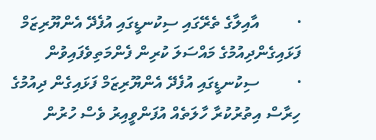·         އާއިލާގެ ތެރޭގައި ސިކުނޑީގައި އުފެދޭ އެންޔޫރިޒަމް ފަޅައިގެންދިއުމުގެ މައްސަލަ ކުރިން ފެންމަތިވެފައިވުން
·         ސިކުނޑީގައި އުފެދޭ އެންޔޫރިޒަމް ފަޅައިގެން ދިއުމުގެ ހިރާސް އިތުރުކުރާ ހާލަތެއް އުފަންވީއިރު ވެސް ހުރުން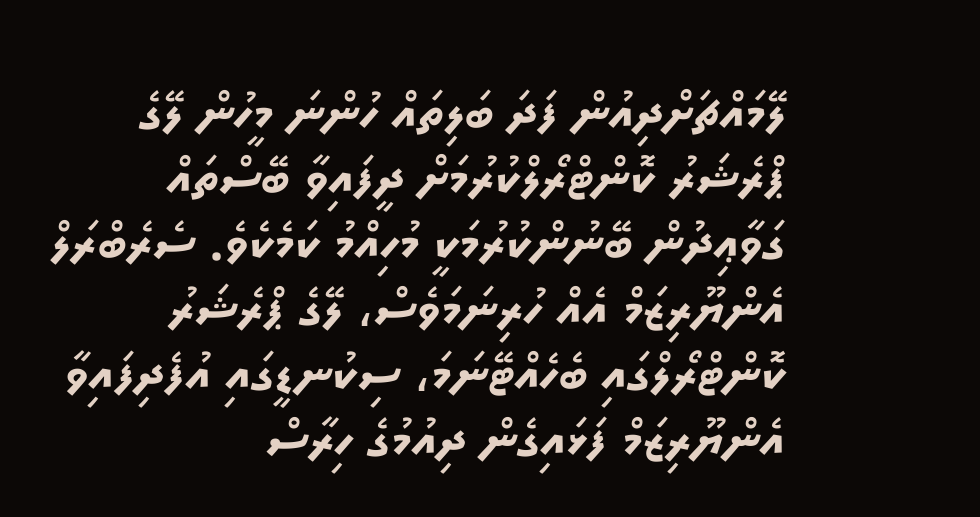ލޭމައްޗަށްދިއުން ފަދަ ބަލިތައް ހުންނަ މީހުން ލޭގެ ޕްރެޝަރު ކޮންޓްރޯލްކުރުމަށް ދީފައިވާ ބޭސްތައް ގަވާޢިދުން ބޭނުންކުރުމަކީ މުހިއްމު ކަމެކެވެ. ސެރެބްރަލް އެންޔޫރިޒަމް އެއް ހުރިނަމަވެސް، ލޭގެ ޕްރެޝަރު ކޮންޓްރޯލްގައި ބެހެއްޓޭނަމަ، ސިކުނޑީގައި އުފެދިފައިވާ އެންޔޫރިޒަމް ފަޅައިގެން ދިއުމުގެ ހިރާސް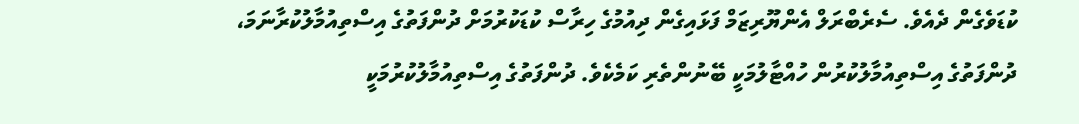ކުޑަވެގެން ދެއެވެ. ސެރެބްރަލް އެންޔޫރިޒަމް ފަޅައިގެން ދިއުމުގެ ހިރާސް ކުޑަކުރުމަށް ދުންފަތުގެ އިސްތިއުމާލުކުރާނަމަ، ދުންފަތުގެ އިސްތިއުމާލުކުރުން ހުއްޓާލުމަކީ ބޭނުންތެރި ކަމެކެވެ. ދުންފަތުގެ އިސްތިއުމާލުކުރުމަކީ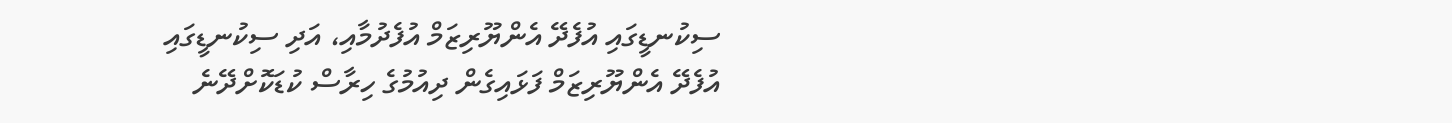ސިކުނޑީގައި އުފެދޭ އެންޔޫރިޒަމް އުފެދުމާއި، އަދި ސިކުނޑީގައި އުފެދޭ އެންޔޫރިޒަމް ފަޅައިގެން ދިއުމުގެ ހިރާސް ކުޑަކޮށްދޭނެ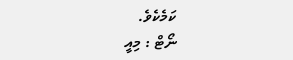ކަމެކެވެ.
ނޯޓް : މިއީ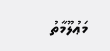މަޢުލޫމާތު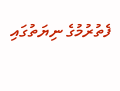ފެތުރުމުގެ ނިޔަތުގައި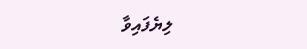ލިޔެފައިވާ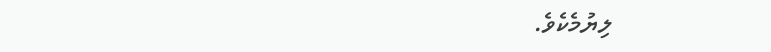ލިޔުމެކެވެ.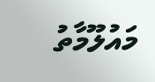މައުލޫމާތު